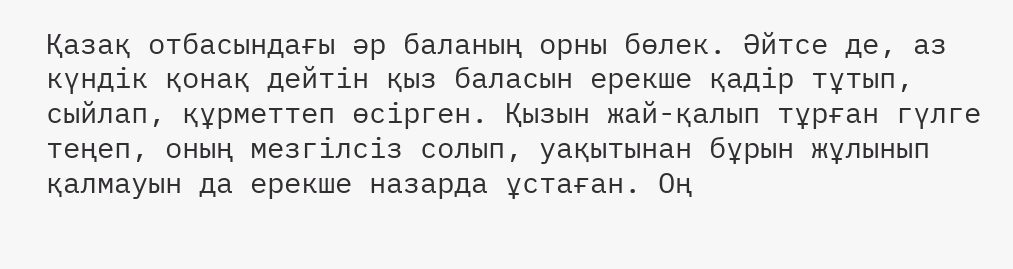Қазақ отбасындағы әр баланың орны бөлек. Әйтсе де, аз күндік қонақ дейтін қыз баласын ерекше қадір тұтып, сыйлап, құрметтеп өсірген. Қызын жай-қалып тұрған гүлге теңеп, оның мезгілсіз солып, уақытынан бұрын жұлынып қалмауын да ерекше назарда ұстаған. Оң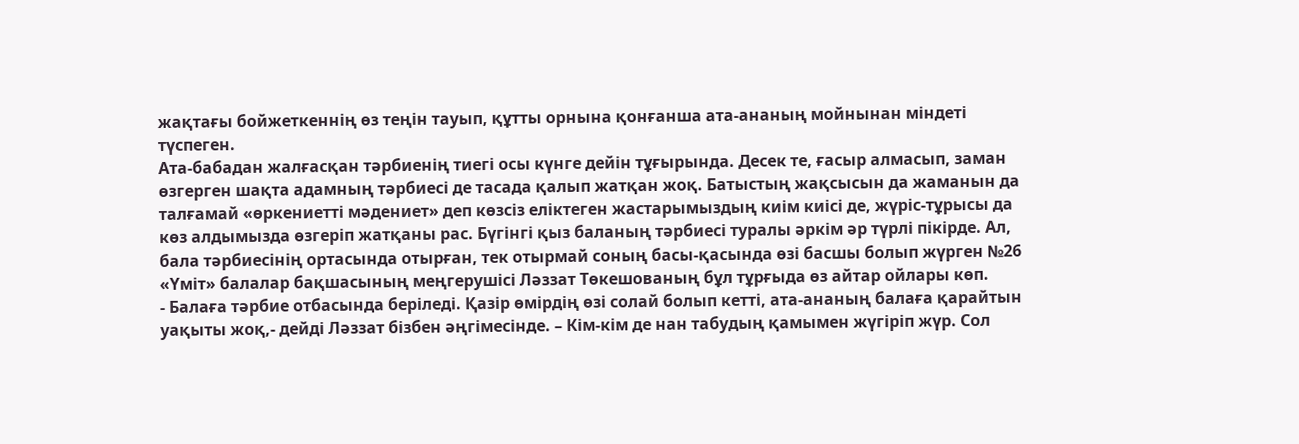жақтағы бойжеткеннің өз теңін тауып, құтты орнына қонғанша ата-ананың мойнынан міндеті түспеген.
Ата-бабадан жалғасқан тәрбиенің тиегі осы күнге дейін тұғырында. Десек те, ғасыр алмасып, заман өзгерген шақта адамның тәрбиесі де тасада қалып жатқан жоқ. Батыстың жақсысын да жаманын да талғамай «өркениетті мәдениет» деп көзсіз еліктеген жастарымыздың киім киісі де, жүріс-тұрысы да көз алдымызда өзгеріп жатқаны рас. Бүгінгі қыз баланың тәрбиесі туралы әркім әр түрлі пікірде. Ал, бала тәрбиесінің ортасында отырған, тек отырмай соның басы-қасында өзі басшы болып жүрген №26 «Үміт» балалар бақшасының меңгерушісі Ләззат Төкешованың бұл тұрғыда өз айтар ойлары көп.
- Балаға тәрбие отбасында беріледі. Қазір өмірдің өзі солай болып кетті, ата-ананың балаға қарайтын уақыты жоқ,- дейді Ләззат бізбен әңгімесінде. – Кім-кім де нан табудың қамымен жүгіріп жүр. Сол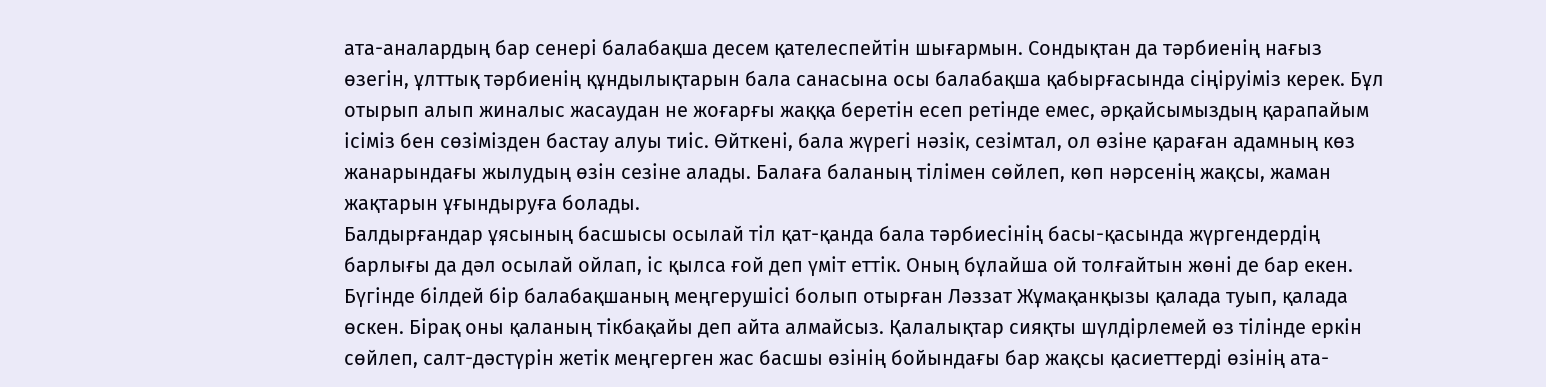ата-аналардың бар сенері балабақша десем қателеспейтін шығармын. Сондықтан да тәрбиенің нағыз өзегін, ұлттық тәрбиенің құндылықтарын бала санасына осы балабақша қабырғасында сіңіруіміз керек. Бұл отырып алып жиналыс жасаудан не жоғарғы жаққа беретін есеп ретінде емес, әрқайсымыздың қарапайым ісіміз бен сөзімізден бастау алуы тиіс. Өйткені, бала жүрегі нәзік, сезімтал, ол өзіне қараған адамның көз жанарындағы жылудың өзін сезіне алады. Балаға баланың тілімен сөйлеп, көп нәрсенің жақсы, жаман жақтарын ұғындыруға болады.
Балдырғандар ұясының басшысы осылай тіл қат-қанда бала тәрбиесінің басы-қасында жүргендердің барлығы да дәл осылай ойлап, іс қылса ғой деп үміт еттік. Оның бұлайша ой толғайтын жөні де бар екен. Бүгінде білдей бір балабақшаның меңгерушісі болып отырған Ләззат Жұмақанқызы қалада туып, қалада өскен. Бірақ оны қаланың тікбақайы деп айта алмайсыз. Қалалықтар сияқты шүлдірлемей өз тілінде еркін сөйлеп, салт-дәстүрін жетік меңгерген жас басшы өзінің бойындағы бар жақсы қасиеттерді өзінің ата-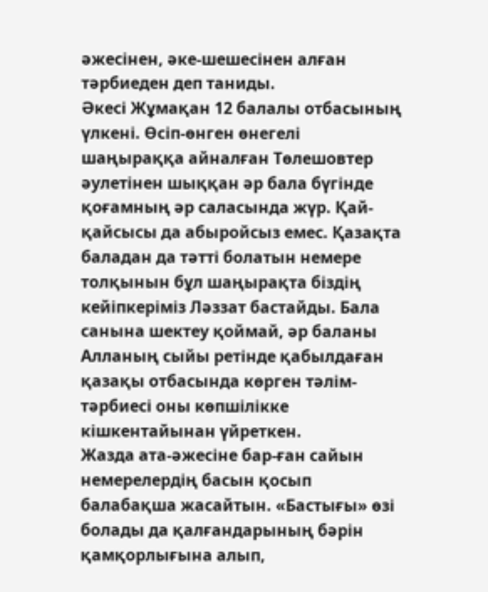әжесінен, әке-шешесінен алған тәрбиеден деп таниды.
Әкесі Жұмақан 12 балалы отбасының үлкені. Өсіп-өнген өнегелі шаңыраққа айналған Төлешовтер әулетінен шыққан әр бала бүгінде қоғамның әр саласында жүр. Қай-қайсысы да абыройсыз емес. Қазақта баладан да тәтті болатын немере толқынын бұл шаңырақта біздің кейіпкеріміз Ләззат бастайды. Бала санына шектеу қоймай, әр баланы Алланың сыйы ретінде қабылдаған қазақы отбасында көрген тәлім-тәрбиесі оны көпшілікке кішкентайынан үйреткен.
Жазда ата-әжесіне бар-ған сайын немерелердің басын қосып балабақша жасайтын. «Бастығы» өзі болады да қалғандарының бәрін қамқорлығына алып,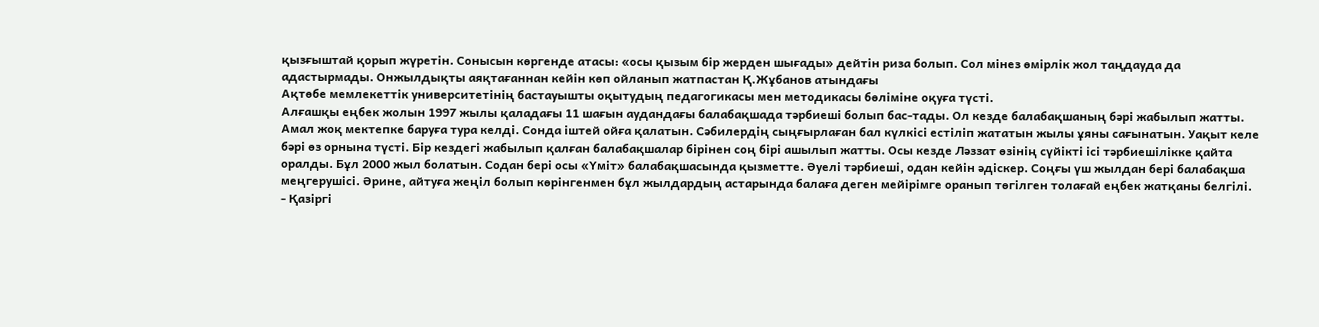қызғыштай қорып жүретін. Сонысын көргенде атасы: «осы қызым бір жерден шығады» дейтін риза болып. Сол мінез өмірлік жол таңдауда да адастырмады. Онжылдықты аяқтағаннан кейін көп ойланып жатпастан Қ.Жұбанов атындағы
Ақтөбе мемлекеттік университетінің бастауышты оқытудың педагогикасы мен методикасы бөліміне оқуға түсті.
Алғашқы еңбек жолын 1997 жылы қаладағы 11 шағын аудандағы балабақшада тәрбиеші болып бас-тады. Ол кезде балабақшаның бәрі жабылып жатты. Амал жоқ мектепке баруға тура келді. Сонда іштей ойға қалатын. Сәбилердің сыңғырлаған бал күлкісі естіліп жататын жылы ұяны сағынатын. Уақыт келе бәрі өз орнына түсті. Бір кездегі жабылып қалған балабақшалар бірінен соң бірі ашылып жатты. Осы кезде Ләззат өзінің сүйікті ісі тәрбиешілікке қайта оралды. Бұл 2000 жыл болатын. Содан бері осы «Үміт» балабақшасында қызметте. Әуелі тәрбиеші, одан кейін әдіскер. Соңғы үш жылдан бері балабақша меңгерушісі. Әрине, айтуға жеңіл болып көрінгенмен бұл жылдардың астарында балаға деген мейірімге оранып төгілген толағай еңбек жатқаны белгілі.
- Қазіргі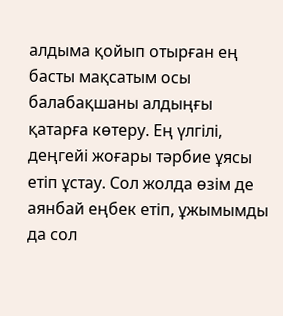алдыма қойып отырған ең басты мақсатым осы балабақшаны алдыңғы қатарға көтеру. Ең үлгілі, деңгейі жоғары тәрбие ұясы етіп ұстау. Сол жолда өзім де аянбай еңбек етіп, ұжымымды да сол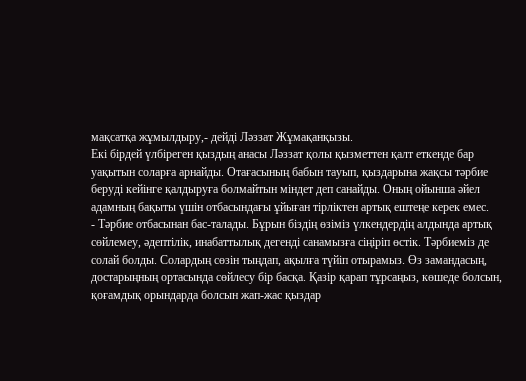мақсатқа жұмылдыру,- дейді Ләззат Жұмақанқызы.
Екі бірдей үлбіреген қыздың анасы Ләззат қолы қызметтен қалт еткенде бар уақытын соларға арнайды. Отағасының бабын тауып, қыздарына жақсы тәрбие беруді кейінге қалдыруға болмайтын міндет деп санайды. Оның ойынша әйел адамның бақыты үшін отбасындағы ұйыған тірліктен артық ештеңе керек емес.
- Тәрбие отбасынан бас-талады. Бұрын біздің өзіміз үлкендердің алдында артық сөйлемеу, әдептілік, инабаттылық дегенді санамызға сіңіріп өстік. Тәрбиеміз де солай болды. Солардың сөзін тыңдап, ақылға түйіп отырамыз. Өз замандасың,
достарыңның ортасында сөйлесу бір басқа. Қазір қарап тұрсаңыз, көшеде болсын, қоғамдық орындарда болсын жап-жас қыздар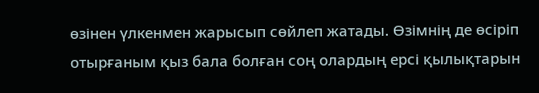өзінен үлкенмен жарысып сөйлеп жатады. Өзімнің де өсіріп отырғаным қыз бала болған соң олардың ерсі қылықтарын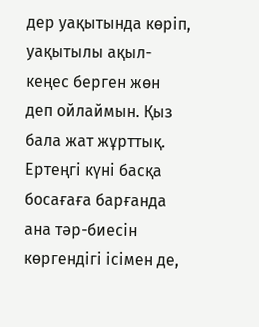дер уақытында көріп, уақытылы ақыл-кеңес берген жөн деп ойлаймын. Қыз бала жат жұрттық. Ертеңгі күні басқа босағаға барғанда ана тәр-биесін көргендігі ісімен де,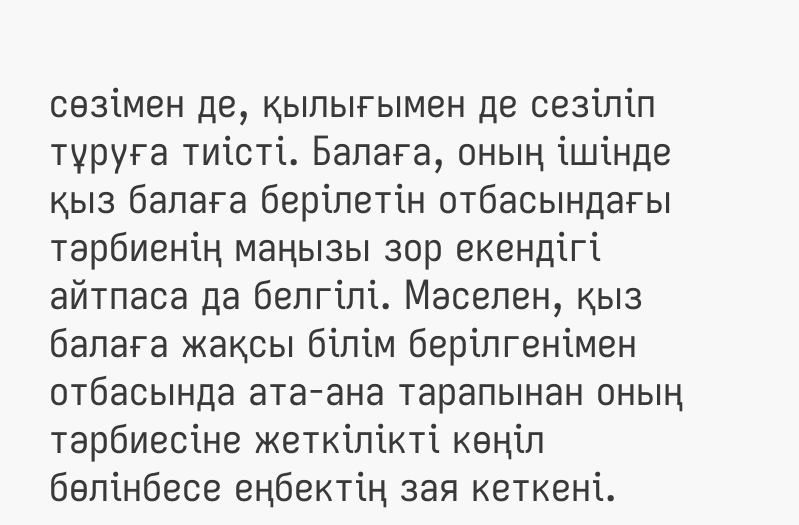сөзімен де, қылығымен де сезіліп тұруға тиісті. Балаға, оның ішінде қыз балаға берілетін отбасындағы тәрбиенің маңызы зор екендігі айтпаса да белгілі. Мәселен, қыз балаға жақсы білім берілгенімен отбасында ата-ана тарапынан оның тәрбиесіне жеткілікті көңіл бөлінбесе еңбектің зая кеткені.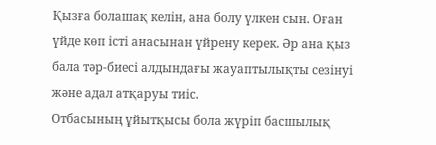Қызға болашақ келін, ана болу үлкен сын. Оған үйде көп істі анасынан үйрену керек. Әр ана қыз бала тәр-биесі алдындағы жауаптылықты сезінуі және адал атқаруы тиіс.
Отбасының ұйытқысы бола жүріп басшылық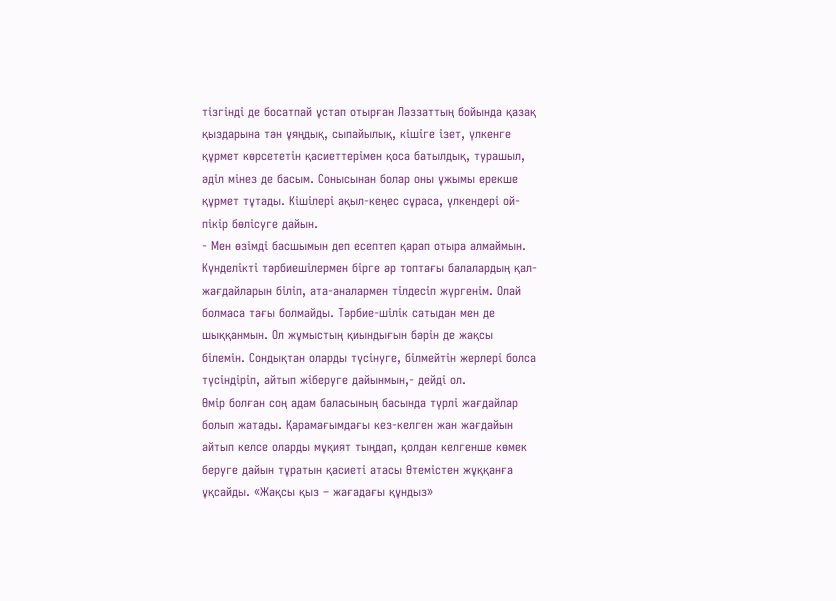тізгінді де босатпай ұстап отырған Ләззаттың бойында қазақ қыздарына тән ұяңдық, сыпайылық, кішіге ізет, үлкенге құрмет көрсететін қасиеттерімен қоса батылдық, турашыл, әділ мінез де басым. Сонысынан болар оны ұжымы ерекше құрмет тұтады. Кішілері ақыл-кеңес сұраса, үлкендері ой-пікір бөлісуге дайын.
- Мен өзімді басшымын деп есептеп қарап отыра алмаймын. Күнделікті тәрбиешілермен бірге әр топтағы балалардың қал-жағдайларын біліп, ата-аналармен тілдесіп жүргенім. Олай болмаса тағы болмайды. Тәрбие-шілік сатыдан мен де шыққанмын. Ол жұмыстың қиындығын бәрін де жақсы білемін. Сондықтан оларды түсінуге, білмейтін жерлері болса түсіндіріп, айтып жіберуге дайынмын,- дейді ол.
Өмір болған соң адам баласының басында түрлі жағдайлар болып жатады. Қарамағымдағы кез-келген жан жағдайын айтып келсе оларды мұқият тыңдап, қолдан келгенше көмек беруге дайын тұратын қасиеті атасы Өтемістен жұққанға ұқсайды. «Жақсы қыз – жағадағы құндыз»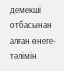демекші отбасынан алған өнеге-тәлімін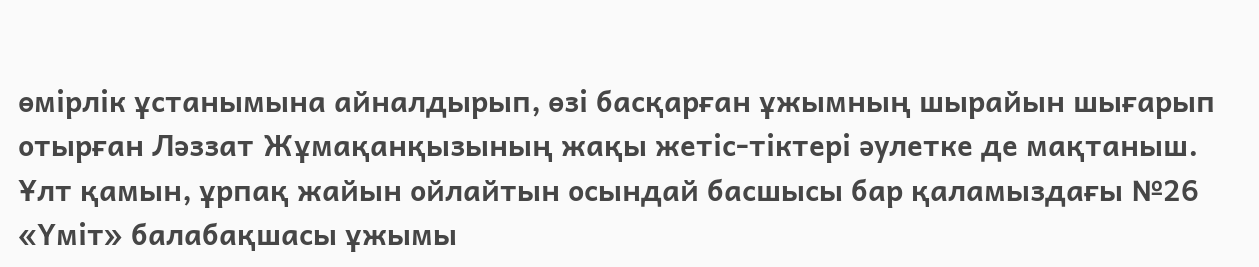өмірлік ұстанымына айналдырып, өзі басқарған ұжымның шырайын шығарып отырған Ләззат Жұмақанқызының жақы жетіс-тіктері әулетке де мақтаныш.
Ұлт қамын, ұрпақ жайын ойлайтын осындай басшысы бар қаламыздағы №26 «Үміт» балабақшасы ұжымы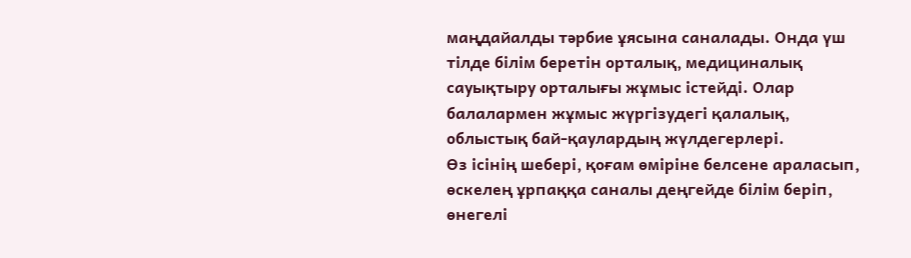маңдайалды тәрбие ұясына саналады. Онда үш тілде білім беретін орталық, медициналық сауықтыру орталығы жұмыс істейді. Олар балалармен жұмыс жүргізудегі қалалық, облыстық бай-қаулардың жүлдегерлері.
Өз ісінің шебері, қоғам өміріне белсене араласып, өскелең ұрпаққа саналы деңгейде білім беріп, өнегелі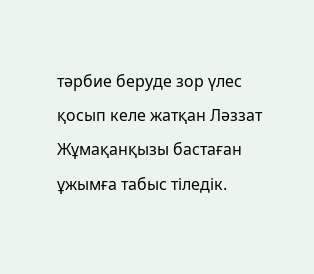тәрбие беруде зор үлес қосып келе жатқан Ләззат Жұмақанқызы бастаған ұжымға табыс тіледік.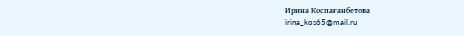Ирина Коспағанбетова
irina_kos65@mail.ru